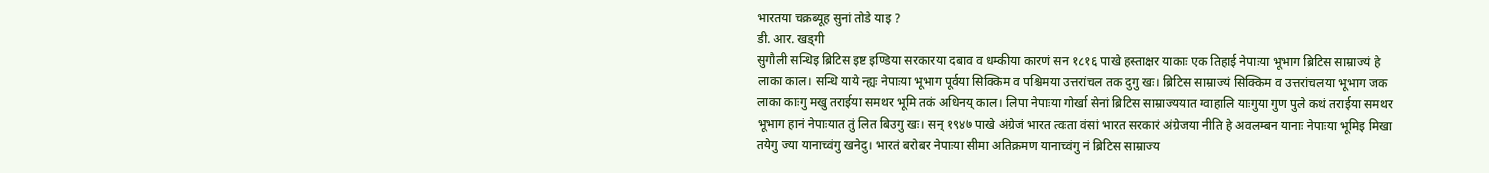भारतया चक्रब्यूह सुनां तोडे याइ ?
डी. आर. खड्गी
सुगौली सन्धिइ ब्रिटिस इष्ट इण्डिया सरकारया दबाव व धम्कीया कारणं सन १८१६ पाखे हस्ताक्षर याकाः एक तिहाई नेपाःया भूभाग ब्रिटिस साम्राज्यं हे लाका काल। सन्धि याये न्ह्यः नेपाःया भूभाग पूर्वया सिक्किम व पश्चिमया उत्तरांचल तक दुगु खः। ब्रिटिस साम्राज्यं सिक्किम व उत्तरांचलया भूभाग जक लाका काःगु मखु तराईया समथर भूमि तकं अधिनय् काल। लिपा नेपाःया गोर्खा सेनां ब्रिटिस साम्राज्ययात ग्वाहालि याःगुया गुण पुले कथं तराईया समथर भूभाग हानं नेपाःयात तुं लित बिउगु खः। सन् १९४७ पाखे अंग्रेजं भारत त्वःता वंसां भारत सरकारं अंग्रेजया नीति हे अवलम्बन यानाः नेपाःया भूमिइ मिखा तयेगु ज्या यानाच्वंगु खनेदु। भारतं बरोबर नेपाःया सीमा अतिक्रमण यानाच्वंगु नं ब्रिटिस साम्राज्य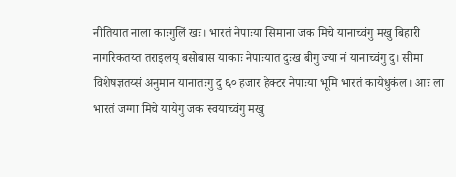नीतियात नाला काःगुलिं खः। भारतं नेपाःया सिमाना जक मिचे यानाच्वंगु मखु बिहारी नागरिकतय्त तराइलय् बसोबास याकाः नेपाःयात दुःख बीगु ज्या नं यानाच्वंगु दु। सीमा विशेषज्ञतय्सं अनुमान यानातःगु दु ६० हजार हेक्टर नेपाःया भूमि भारतं कायेधुकंल। आः ला भारतं जग्गा मिचे यायेगु जक स्वयाच्वंगु मखु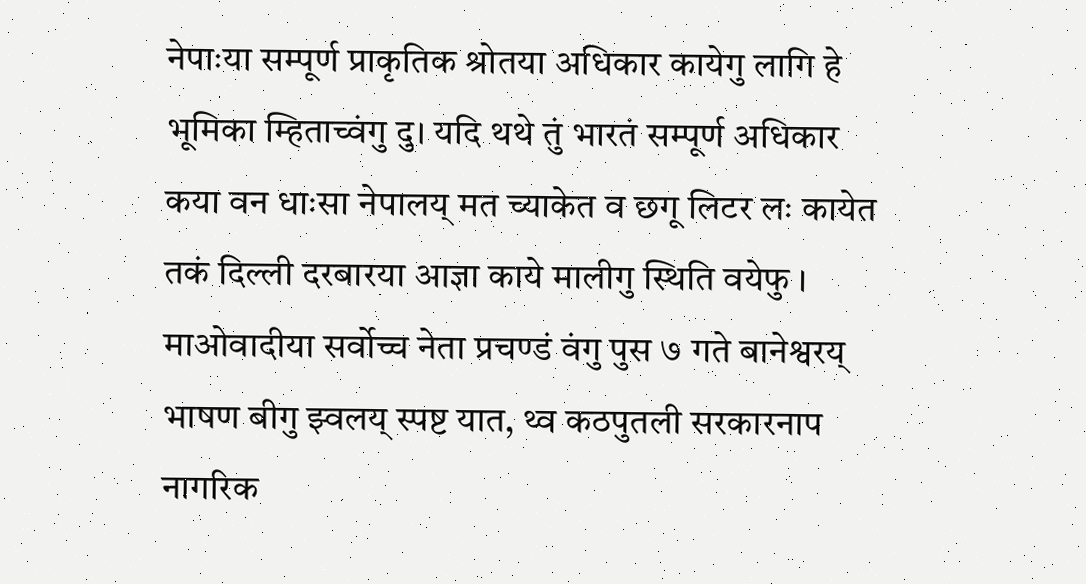नेपाःया सम्पूर्ण प्राकृतिक श्रोतया अधिकार कायेगु लागि हे भूमिका म्हिताच्वंगु दु। यदि थथे तुं भारतं सम्पूर्ण अधिकार कया वन धाःसा नेपालय् मत च्याकेत व छगू लिटर लः कायेत तकं दिल्ली दरबारया आज्ञा काये मालीगु स्थिति वयेफु ।
माओवादीया सर्वोच्च नेता प्रचण्डं वंगु पुस ७ गते बानेश्वरय् भाषण बीगु झ्वलय् स्पष्ट यात, थ्व कठपुतली सरकारनाप नागरिक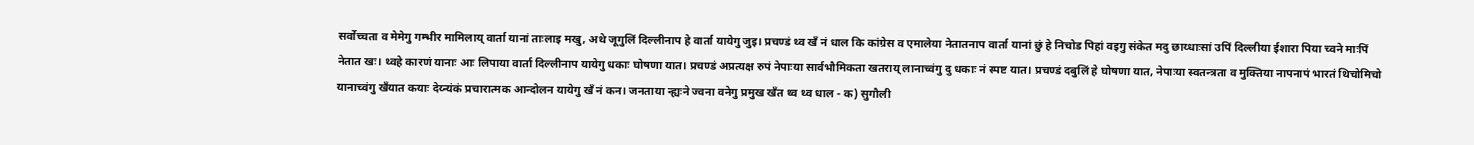सर्वोच्चता व मेमेगु गम्भीर मामिलाय् वार्ता यानां ताःलाइ मखु, अथे जूगुलिं दिल्लीनाप हे वार्ता यायेगु जुइ। प्रचण्डं थ्व खँ नं धाल कि कांग्रेस व एमालेया नेतातनाप वार्ता यानां छुं हे निचोड पिहां वइगु संकेत मदु छाय्धाःसां उपिं दिल्लीया ईशारा पिया च्वने माःपिं नेतात खः। थ्वहे कारणं यानाः आः लिपाया वार्ता दिल्लीनाप यायेगु धकाः घोषणा यात। प्रचण्डं अप्रत्यक्ष रुपं नेपाःया सार्वभौमिकता खतराय् लानाच्वंगु दु धकाः नं स्पष्ट यात। प्रचण्डं दबुलिं हे घोषणा यात, नेपाःया स्वतन्त्रता व मुक्तिया नापनापं भारतं थिचोमिचो यानाच्वंगु खँयात कयाः देय्न्यंकं प्रचारात्मक आन्दोलन यायेगु खँ नं कन। जनताया न्ह्यःने ज्वना वनेगु प्रमुख खँत थ्व थ्व धाल - क) सुगौली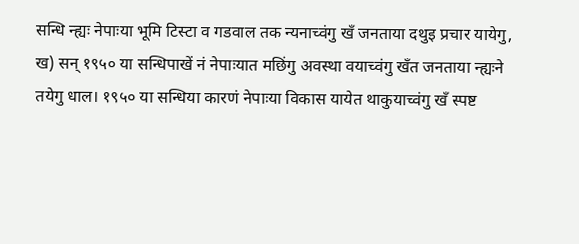सन्धि न्ह्यः नेपाःया भूमि टिस्टा व गडवाल तक न्यनाच्वंगु खँ जनताया दथुइ प्रचार यायेगु, ख) सन् १९५० या सन्धिपाखें नं नेपाःयात मछिंगु अवस्था वयाच्वंगु खँत जनताया न्ह्यःने तयेगु धाल। १९५० या सन्धिया कारणं नेपाःया विकास यायेत थाकुयाच्वंगु खँ स्पष्ट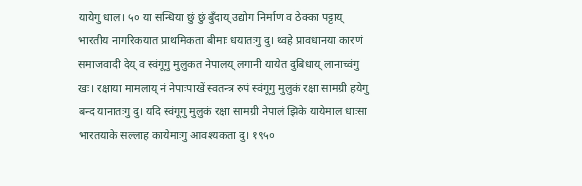यायेगु धाल। ५० या सन्धिया छुं छुं बुँदाय् उद्योग निर्माण व ठेक्का पट्टाय् भारतीय नागरिकयात प्राथमिकता बीमाः धयातःगु दु। थ्वहे प्रावधानया कारणं समाजवादी देय् व स्वंगूगु मुलुकत नेपालय् लगानी यायेत दुबिधाय् लानाच्वंगु खः। रक्षाया मामलाय् नं नेपाःपाखें स्वतन्त्र रुपं स्वंगूगु मुलुकं रक्षा सामग्री हयेगु बन्द यानातःगु दु। यदि स्वंगूगु मुलुकं रक्षा सामग्री नेपालं झिके यायेमाल धाःसा भारतयाके सल्लाह कायेमाःगु आवश्यकता दु। १९५०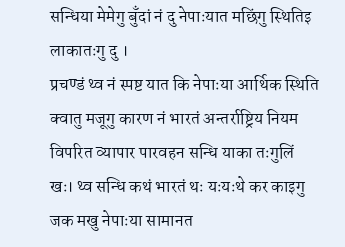सन्धिया मेमेगु बुँदां नं दु नेपाःयात मछिंगु स्थितिइ लाकातःगु दु ।
प्रचण्डं थ्व नं स्पष्ट यात कि नेपाःया आर्थिक स्थिति क्वातु मजूगु कारण नं भारतं अन्तर्राष्ट्रिय नियम विपरित व्यापार पारवहन सन्धि याका तःगुलिं खः। थ्व सन्धि कथं भारतं थः यःयःथे कर काइगु जक मखु नेपाःया सामानत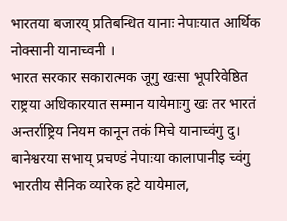भारतया बजारय् प्रतिबन्धित यानाः नेपाःयात आर्थिक नोक्सानी यानाच्वनी ।
भारत सरकार सकारात्मक जूगु खःसा भूपरिवेष्ठित राष्ट्रया अधिकारयात सम्मान यायेमाःगु खः तर भारतं अन्तर्राष्ट्रिय नियम कानून तकं मिचे यानाच्वंगु दु। बानेश्वरया सभाय् प्रचण्डं नेपाःया कालापानीइ च्वंगु भारतीय सैनिक व्यारेक हटे यायेमाल,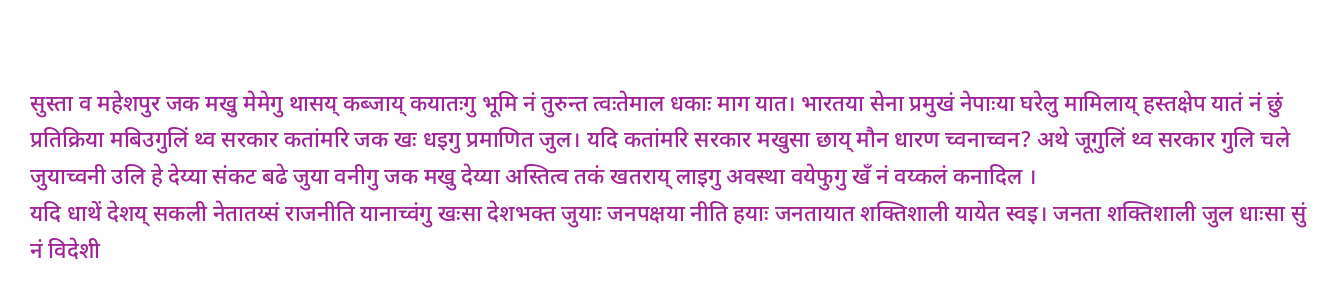सुस्ता व महेशपुर जक मखु मेमेगु थासय् कब्जाय् कयातःगु भूमि नं तुरुन्त त्वःतेमाल धकाः माग यात। भारतया सेना प्रमुखं नेपाःया घरेलु मामिलाय् हस्तक्षेप यातं नं छुं प्रतिक्रिया मबिउगुलिं थ्व सरकार कतांमरि जक खः धइगु प्रमाणित जुल। यदि कतांमरि सरकार मखुसा छाय् मौन धारण च्वनाच्वन? अथे जूगुलिं थ्व सरकार गुलि चले जुयाच्वनी उलि हे देय्या संकट बढे जुया वनीगु जक मखु देय्या अस्तित्व तकं खतराय् लाइगु अवस्था वयेफुगु खँ नं वय्कलं कनादिल ।
यदि धाथें देशय् सकली नेतातय्सं राजनीति यानाच्वंगु खःसा देशभक्त जुयाः जनपक्षया नीति हयाः जनतायात शक्तिशाली यायेत स्वइ। जनता शक्तिशाली जुल धाःसा सुं नं विदेशी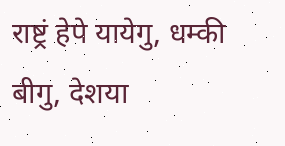राष्ट्रं हेपे यायेगु, धम्की बीगु, देशया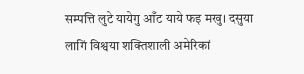सम्पत्ति लुटे यायेगु आँट याये फइ मखु। दसुया लागिं विश्वया शक्तिशाली अमेरिकां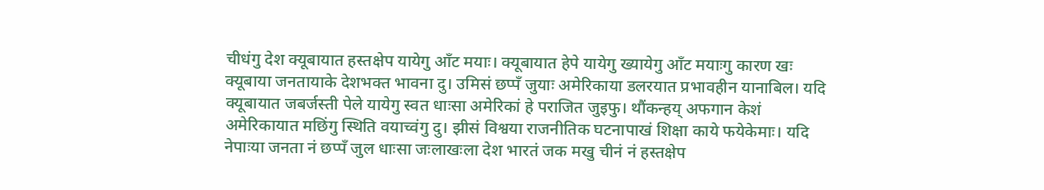चीधंगु देश क्यूबायात हस्तक्षेप यायेगु आँट मयाः। क्यूबायात हेपे यायेगु ख्यायेगु आँट मयाःगु कारण खः क्यूबाया जनतायाके देशभक्त भावना दु। उमिसं छप्पँ जुयाः अमेरिकाया डलरयात प्रभावहीन यानाबिल। यदि क्यूबायात जबर्जस्ती पेले यायेगु स्वत धाःसा अमेरिकां हे पराजित जुइफु। थौंकन्हय् अफगान केशं अमेरिकायात मछिंगु स्थिति वयाच्वंगु दु। झीसं विश्वया राजनीतिक घटनापाखं शिक्षा काये फयेकेमाः। यदि नेपाःया जनता नं छप्पँ जुल धाःसा जःलाखःला देश भारतं जक मखु चीनं नं हस्तक्षेप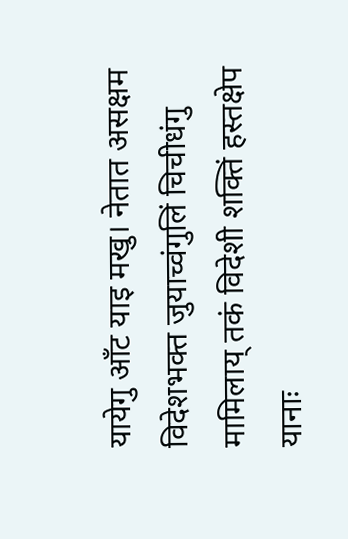यायेगु आँट याइ मखु। नेतात असक्षम विदेशभक्त जुयाच्वंगुलिं चिचीधंगु मामिलाय् तकं विदेशी शक्तिं हस्तक्षेप यानाः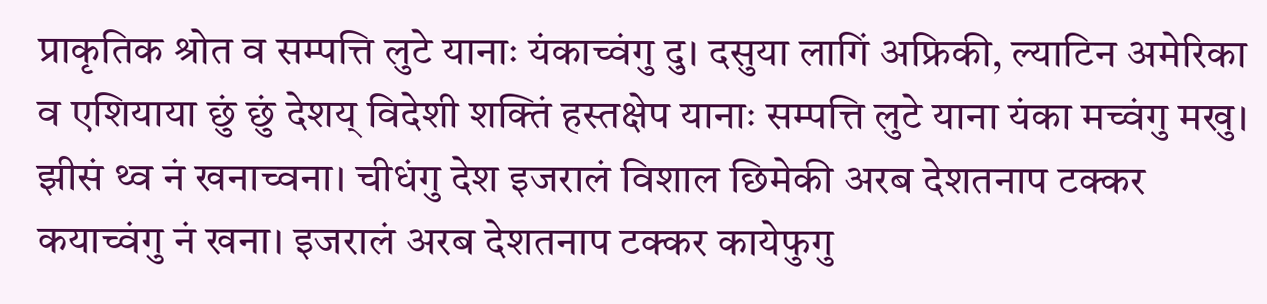प्राकृतिक श्रोत व सम्पत्ति लुटे यानाः यंकाच्वंगु दु। दसुया लागिं अफ्रिकी, ल्याटिन अमेरिका व एशियाया छुं छुं देशय् विदेशी शक्तिं हस्तक्षेप यानाः सम्पत्ति लुटे याना यंका मच्वंगु मखु। झीसं थ्व नं खनाच्वना। चीधंगु देश इजरालं विशाल छिमेकी अरब देशतनाप टक्कर कयाच्वंगु नं खना। इजरालं अरब देशतनाप टक्कर कायेफुगु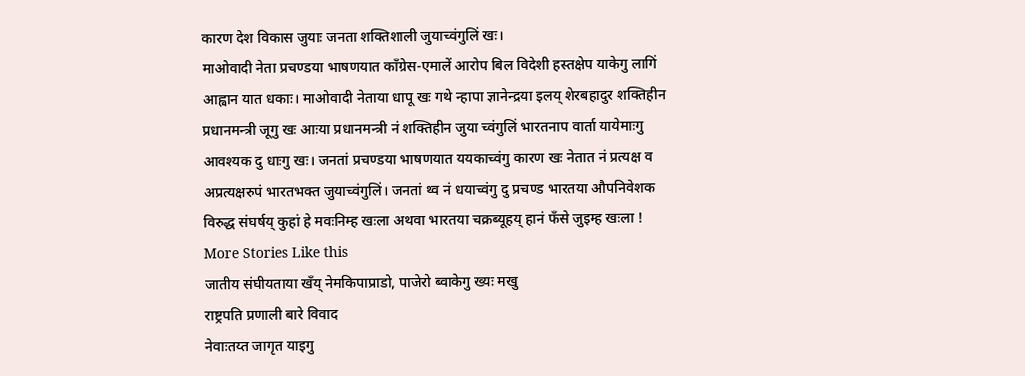कारण देश विकास जुयाः जनता शक्तिशाली जुयाच्वंगुलिं खः।
माओवादी नेता प्रचण्डया भाषणयात काँग्रेस-एमालें आरोप बिल विदेशी हस्तक्षेप याकेगु लागिं आह्वान यात धकाः। माओवादी नेताया धापू खः गथे न्हापा ज्ञानेन्द्रया इलय् शेरबहादुर शक्तिहीन प्रधानमन्त्री जूगु खः आःया प्रधानमन्त्री नं शक्तिहीन जुया च्वंगुलिं भारतनाप वार्ता यायेमाःगु आवश्यक दु धाःगु खः। जनतां प्रचण्डया भाषणयात ययकाच्वंगु कारण खः नेतात नं प्रत्यक्ष व अप्रत्यक्षरुपं भारतभक्त जुयाच्वंगुलिं। जनतां थ्व नं धयाच्वंगु दु प्रचण्ड भारतया औपनिवेशक विरुद्ध संघर्षय् कुहां हे मवःनिम्ह खःला अथवा भारतया चक्रब्यूहय् हानं फँसे जुइम्ह खःला !
More Stories Like this
जातीय संघीयताया खँय् नेमकिपाप्राडो, पाजेरो ब्वाकेगु ख्यः मखु
राष्ट्रपति प्रणाली बारे विवाद
नेवाःतय्त जागृत याइगु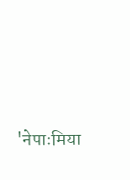'नेपाःमिया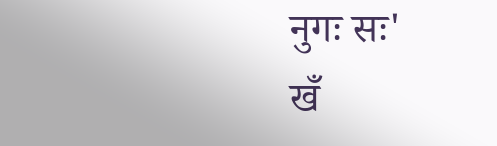नुगः सः'
खँ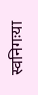स्वनिगःया